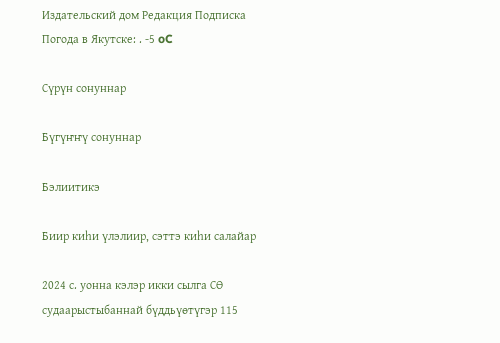Издательский дом Редакция Подписка
Погода в Якутске: . -5 oC

Сүрүн сонуннар

Бүгүҥҥү сонуннар

Бэлиитикэ

Биир киһи үлэлиир, сэттэ киһи салайар

2024 с. уонна кэлэр икки сылга СӨ судаарыстыбаннай бүддьүөтүгэр 115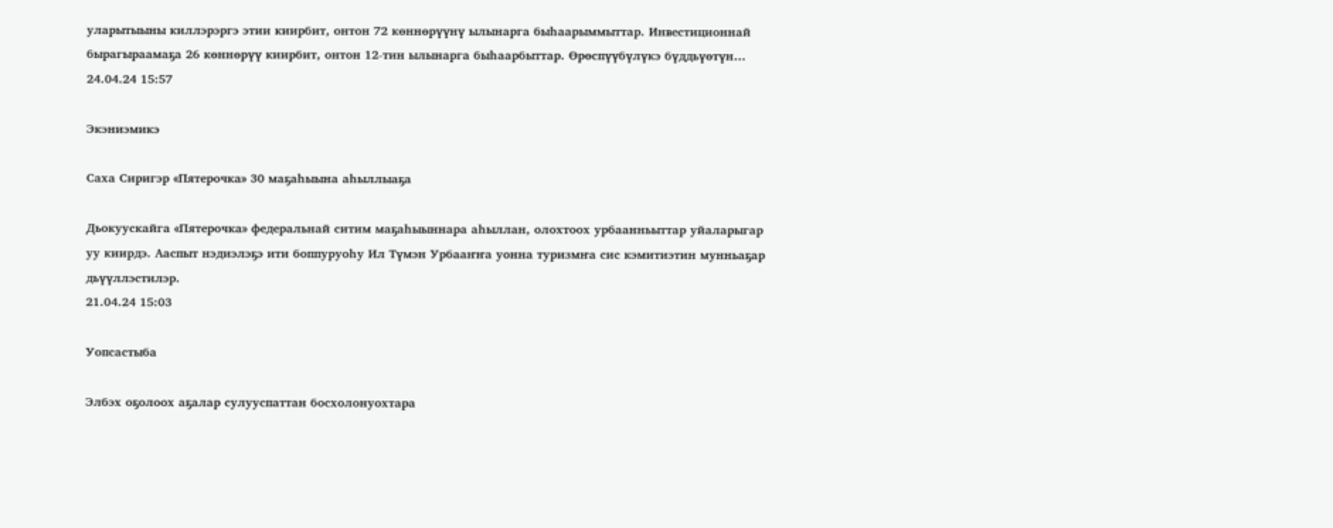уларытыыны киллэрэргэ этии киирбит, онтон 72 көннөрүүнү ылынарга быһаарыммыттар. Инвестиционнай бырагыраамаҕа 26 көннөрүү киирбит, онтон 12-тин ылынарга быһаарбыттар. Өрөспүүбүлүкэ бүддьүөтүн…
24.04.24 15:57

Экэниэмикэ

Саха Сиригэр «Пятерочка» 30 маҕаһыына аһыллыаҕа

Дьокуускайга «Пятерочка» федеральнай ситим маҕаһыыннара аһыллан, олохтоох урбаанньыттар уйаларыгар уу киирдэ. Ааспыт нэдиэлэҕэ ити боппуруоһу Ил Түмэн Урбааҥҥа уонна туризмҥа сис кэмитиэтин мунньаҕар дьүүллэстилэр.
21.04.24 15:03

Уопсастыба

Элбэх оҕолоох аҕалар сулууспаттан босхолонуохтара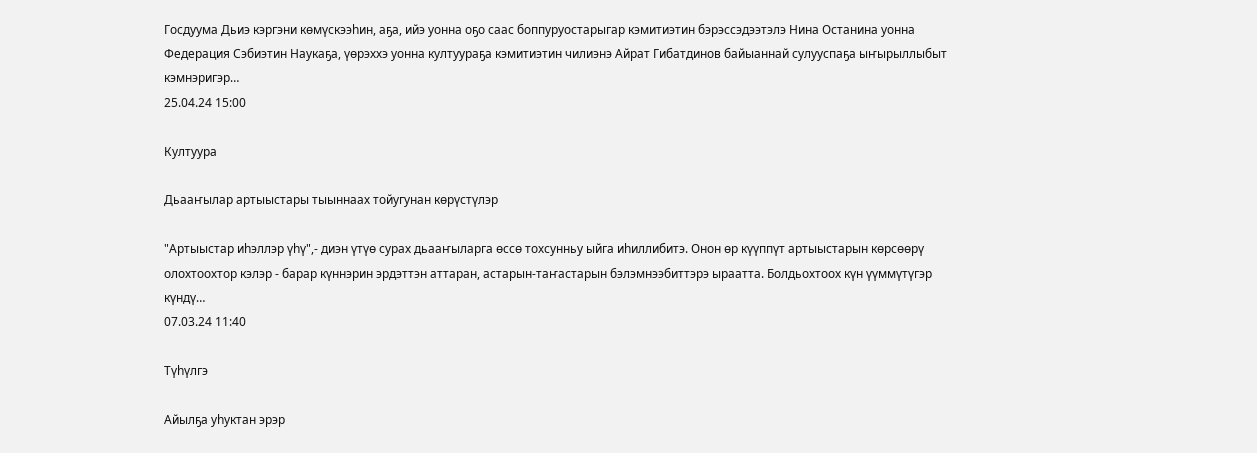Госдуума Дьиэ кэргэни көмүскээһин, аҕа, ийэ уонна оҕо саас боппуруостарыгар кэмитиэтин бэрэссэдээтэлэ Нина Останина уонна Федерация Сэбиэтин Наукаҕа, үөрэххэ уонна култуураҕа кэмитиэтин чилиэнэ Айрат Гибатдинов байыаннай сулууспаҕа ыҥырыллыбыт кэмнэригэр…
25.04.24 15:00

Култуура

Дьааҥылар артыыстары тыыннаах тойугунан көрүстүлэр

"Артыыстар иhэллэр үhү",- диэн үтүө сурах дьааҥыларга өссө тохсунньу ыйга иhиллибитэ. Онон өр күүппүт артыыстарын көрсөөрү олохтоохтор кэлэр - барар күннэрин эрдэттэн аттаран, астарын-таҥастарын бэлэмнээбиттэрэ ыраатта. Болдьохтоох күн үүммүтүгэр күндү…
07.03.24 11:40

Түһүлгэ

Айылҕа уһуктан эрэр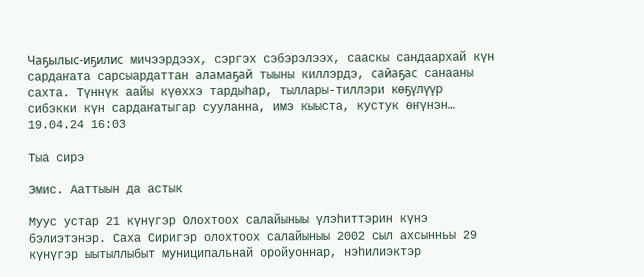Чаҕылыс-иҕилис мичээрдээх, сэргэх сэбэрэлээх, сааскы сандаархай күн сардаҥата сарсыардаттан аламаҕай тыыны киллэрдэ, сайаҕас санааны сахта. Түннүк аайы күөххэ тардыһар, тыллары-тиллэри көҕүлүүр сибэкки күн сардаҥатыгар сууланна, имэ кыыста, кустук өҥүнэн…
19.04.24 16:03

Тыа сирэ

Эмис. Ааттыын да астык

Муус устар 21 күнүгэр Олохтоох салайыныы үлэһиттэрин күнэ бэлиэтэнэр. Саха Сиригэр олохтоох салайыныы 2002 сыл ахсынньы 29 күнүгэр ыытыллыбыт муниципальнай оройуоннар, нэһилиэктэр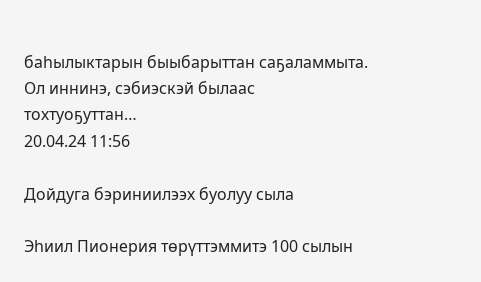баһылыктарын быыбарыттан саҕаламмыта. Ол иннинэ, сэбиэскэй былаас тохтуоҕуттан…
20.04.24 11:56

Дойдуга бэриниилээх буолуу сыла

Эһиил Пионерия төрүттэммитэ 100 сылын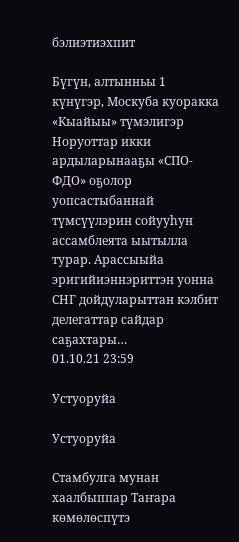бэлиэтиэхпит

Бүгүн, алтынньы 1 күнүгэр, Москуба куоракка «Кыайыы» түмэлигэр Норуоттар икки ардыларынааҕы «СПО-ФДО» оҕолор уопсастыбаннай түмсүүлэрин сойууһун ассамблеята ыытылла турар. Арассыыйа эригийиэннэриттэн уонна СНГ дойдуларыттан кэлбит делегаттар сайдар саҕахтары…
01.10.21 23:59

Устуоруйа

Устуоруйа

Стамбулга мунан хаалбыппар Таҥара көмөлөспүтэ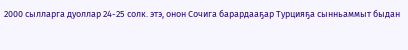2000 сылларга дуоллар 24-25 солк. этэ, онон Сочига барардааҕар Турцияҕа сынньаммыт быдан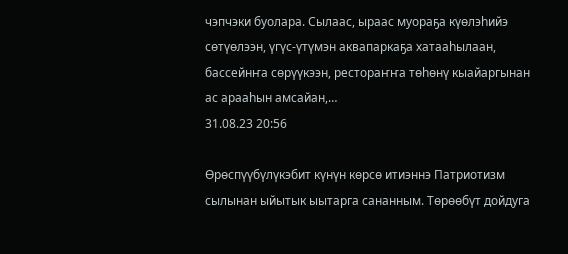чэпчэки буолара. Сылаас, ыраас муораҕа күөлэһийэ сөтүөлээн, үгүс-үтүмэн аквапаркаҕа хатааһылаан, бассейнҥа сөрүүкээн, рестораҥҥа төһөнү кыайаргынан ас арааһын амсайан,…
31.08.23 20:56

Өрөспүүбүлүкэбит күнүн көрсө итиэннэ Патриотизм сылынан ыйытык ыытарга сананным. Төрөөбүт дойдуга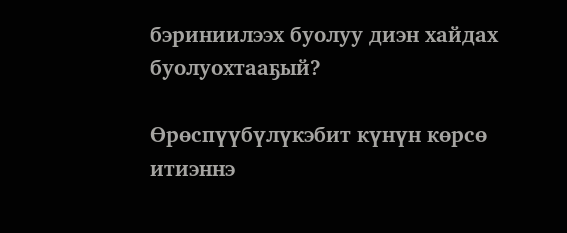бэриниилээх буолуу диэн хайдах буолуохтааҕый?

Өрөспүүбүлүкэбит күнүн көрсө итиэннэ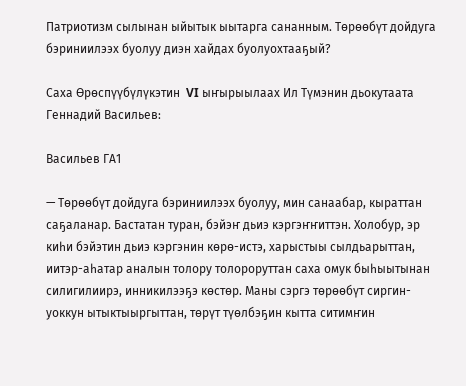Патриотизм сылынан ыйытык ыытарга сананным. Төрөөбүт дойдуга бэриниилээх буолуу диэн хайдах буолуохтааҕый?

Саха Өрөспүүбүлүкэтин  VI ыҥырыылаах Ил Түмэнин дьокутаата Геннадий Васильев:

Васильев ГА1

— Төрөөбүт дойдуга бэриниилээх буолуу, мин санаабар, кыраттан саҕаланар. Бастатан туран, бэйэҥ дьиэ кэргэҥҥиттэн. Холобур, эр киһи бэйэтин дьиэ кэргэнин көрө-истэ, харыстыы сылдьарыттан, иитэр-аһатар аналын толору толороруттан саха омук быһыытынан силигилиирэ, инникилээҕэ көстөр. Маны сэргэ төрөөбүт сиргин-уоккун ытыктыыргыттан, төрүт түөлбэҕин кытта ситимҥин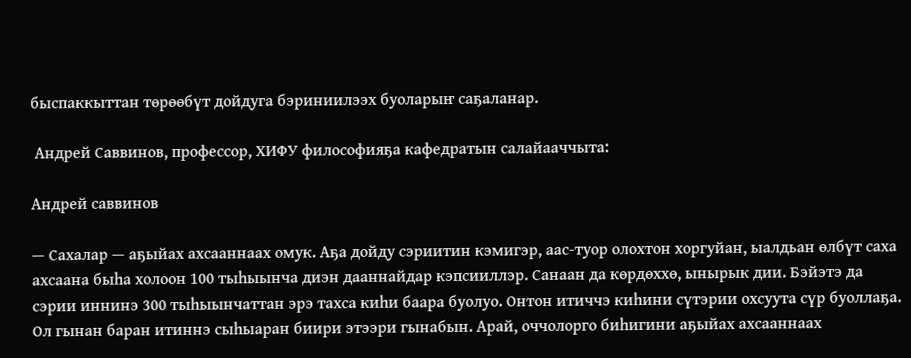быспаккыттан төрөөбүт дойдуга бэриниилээх буоларыҥ саҕаланар.

 Андрей Саввинов, профессор, ХИФУ философияҕа кафедратын салайааччыта:

Андрей саввинов

— Сахалар — аҕыйах ахсааннаах омук. Аҕа дойду сэриитин кэмигэр, аас-туор олохтон хоргуйан, ыалдьан өлбүт саха ахсаана быһа холоон 100 тыһыынча диэн дааннайдар кэпсииллэр. Санаан да көрдөххө, ынырык дии. Бэйэтэ да сэрии иннинэ 300 тыһыынчаттан эрэ тахса киһи баара буолуо. Онтон итиччэ киһини сүтэрии охсуута сүр буоллаҕа. Ол гынан баран итиннэ сыһыаран биири этээри гынабын. Арай, оччолорго биһигини аҕыйах ахсааннаах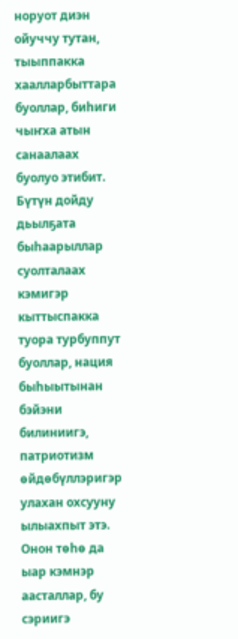норуот диэн ойуччу тутан, тыыппакка хаалларбыттара буоллар, биһиги чыҥха атын санаалаах буолуо этибит. Бүтүн дойду дьылҕата быһаарыллар суолталаах кэмигэр кыттыспакка туора турбуппут буоллар, нация быһыытынан бэйэни билиниигэ, патриотизм өйдөбүллэригэр улахан охсууну ылыахпыт этэ. Онон төһө да ыар кэмнэр аасталлар, бу сэриигэ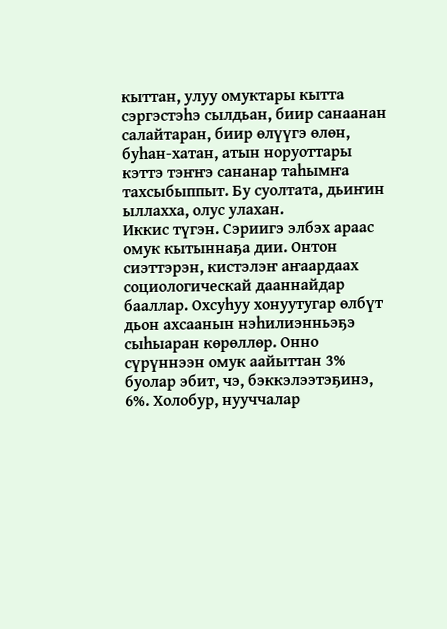кыттан, улуу омуктары кытта сэргэстэһэ сылдьан, биир санаанан салайтаран, биир өлүүгэ өлөн, буһан-хатан, атын норуоттары кэттэ тэҥҥэ сананар таһымҥа тахсыбыппыт. Бу суолтата, дьиҥин ыллахха, олус улахан.
Иккис түгэн. Сэриигэ элбэх араас омук кытыннаҕа дии. Онтон сиэттэрэн, кистэлэҥ аҥаардаах социологическай дааннайдар бааллар. Охсуһуу хонуутугар өлбүт дьон ахсаанын нэһилиэнньэҕэ сыһыаран көрөллөр. Онно сүрүннээн омук аайыттан 3% буолар эбит, чэ, бэккэлээтэҕинэ, 6%. Холобур, нууччалар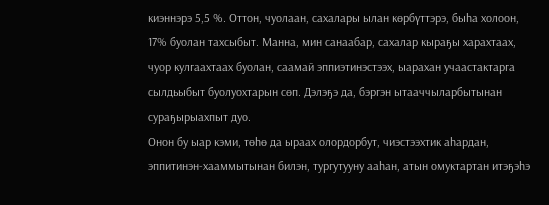киэннэрэ 5,5 %. Оттон, чуолаан, сахалары ылан көрбүттэрэ, быһа холоон, 17% буолан тахсыбыт. Манна, мин санаабар, сахалар кыраҕы харахтаах, чуор кулгаахтаах буолан, саамай эппиэтинэстээх, ыарахан учаастактарга сылдьыбыт буолуохтарын сөп. Дэлэҕэ да, бэргэн ытааччыларбытынан сураҕырыахпыт дуо.
Онон бу ыар кэми, төһө да ыраах олордорбут, чиэстээхтик аһардан, эппитинэн-хааммытынан билэн, тургутууну ааһан, атын омуктартан итэҕэһэ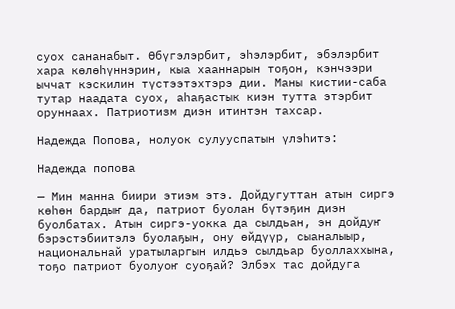суох сананабыт. Өбүгэлэрбит, эһэлэрбит, эбэлэрбит хара көлөһүннэрин, кыа хааннарын тоҕон, кэнчээри ыччат кэскилин түстээтэхтэрэ дии. Маны кистии-саба тутар наадата суох, аһаҕастык киэн тутта этэрбит оруннаах. Патриотизм диэн итинтэн тахсар.

Надежда Попова, нолуок сулууспатын үлэһитэ:

Надежда попова

— Мин манна биири этиэм этэ. Дойдугуттан атын сиргэ көһөн бардыҥ да, патриот буолан бүтэҕин диэн буолбатах. Атын сиргэ-уокка да сылдьан, эн дойдуҥ бэрэстэбиитэлэ буолаҕын, ону өйдүүр, сыаналыыр, национальнай уратыларгын илдьэ сылдьар буоллаххына, тоҕо патриот буолуоҥ суоҕай? Элбэх тас дойдуга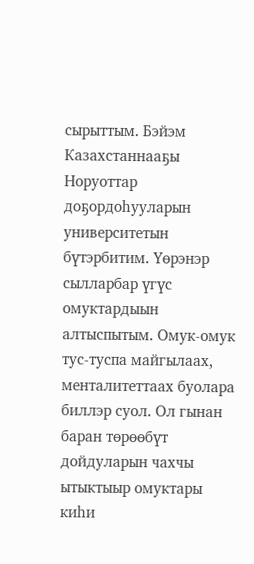сырыттым. Бэйэм Казахстаннааҕы Норуоттар доҕордоһууларын университетын бүтэрбитим. Үөрэнэр сылларбар үгүс омуктардыын алтыспытым. Омук-омук тус-туспа майгылаах, менталитеттаах буолара биллэр суол. Ол гынан баран төрөөбүт дойдуларын чахчы ытыктыыр омуктары киһи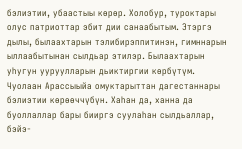бэлиэтии, убаастыы көрөр. Холобур, туроктары олус патриоттар эбит дии санаабытым. Этэргэ дылы, былаахтарын тэлибирэппитинэн, гимннарын ыллаабытынан сылдьар этилэр. Былаахтарын уһугун ууруулларын дьиктиргии көрбүтүм. Чуолаан Арассыыйа омуктарыттан дагестаннары бэлиэтии көрөөччүбүн. Хаһан да, ханна да буоллаллар бары бииргэ суулаһан сылдьаллар, бэйэ-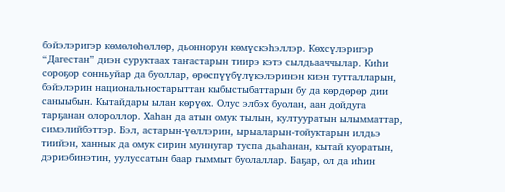бэйэлэригэр көмөлөһөллөр, дьоннорун көмүскэһэллэр. Көхсүлэригэр “Дагестан” диэн суруктаах таҥастарын тиирэ кэтэ сылдьааччылар. Киһи сороҕор сонньуйар да буоллар, өрөспүүбүлүкэлэринэн киэн тутталларын, бэйэлэрин национальностарыттан кыбыстыбаттарын бу да көрдөрөр дии саныыбын. Кытайдары ылан көрүөх. Олус элбэх буолан, аан дойдуга тарҕанан олороллор. Хаһан да атын омук тылын, култууратын ылымматтар, симэлийбэттэр. Бэл, астарын-үөллэрин, ырыаларын-тойуктарын илдьэ тиийэн, ханнык да омук сирин муннугар туспа дьаһанан, кытай куоратын, дэриэбинэтин, уулуссатын баар гыммыт буолаллар. Баҕар, ол да иһин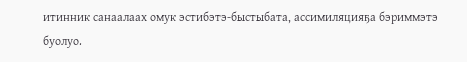итинник санаалаах омук эстибэтэ-быстыбата, ассимиляцияҕа бэриммэтэ буолуо.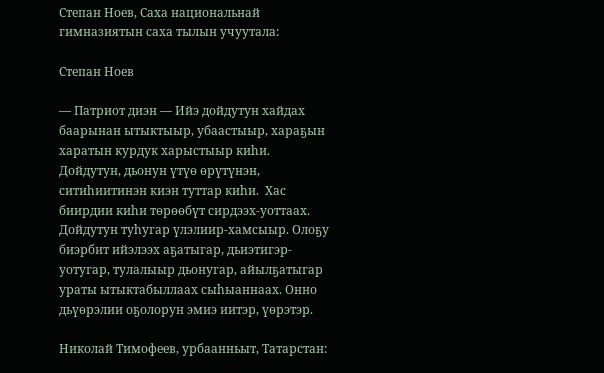Степан Ноев, Саха национальнай гимназиятын саха тылын учуутала:

Степан Ноев

— Патриот диэн — Ийэ дойдутун хайдах баарынан ытыктыыр, убаастыыр, хараҕын харатын курдук харыстыыр киһи. Дойдутун, дьонун үтүө өрүтүнэн, ситиһиитинэн киэн туттар киһи.  Хас биирдии киһи төрөөбүт сирдээх-уоттаах. Дойдутун туһугар үлэлиир-хамсыыр. Олоҕу биэрбит ийэлээх аҕатыгар, дьиэтигэр-уотугар, тулалыыр дьонугар, айылҕатыгар ураты ытыктабыллаах сыһыаннаах. Онно дьүөрэлии оҕолорун эмиэ иитэр, үөрэтэр.

Николай Тимофеев, урбаанньыт, Татарстан: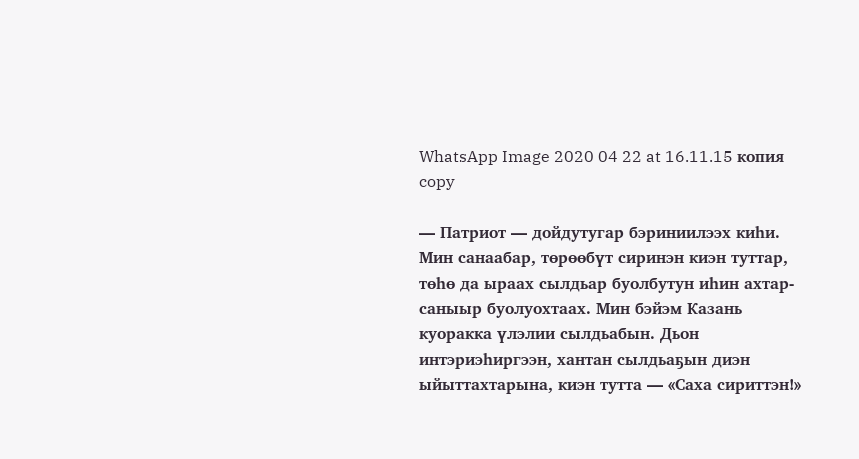WhatsApp Image 2020 04 22 at 16.11.15 копия copy

— Патриот — дойдутугар бэриниилээх киһи. Мин санаабар, төрөөбүт сиринэн киэн туттар, төһө да ыраах сылдьар буолбутун иһин ахтар-саныыр буолуохтаах. Мин бэйэм Казань куоракка үлэлии сылдьабын. Дьон интэриэһиргээн, хантан сылдьаҕын диэн ыйыттахтарына, киэн тутта — «Саха сириттэн!»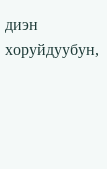диэн хоруйдуубун,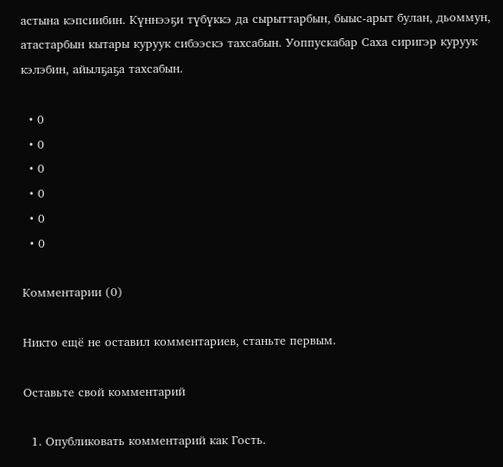астына кэпсиибин. Күннээҕи түбүккэ да сырыттарбын, быыс-арыт булан, дьоммун, атастарбын кытары куруук сибээскэ тахсабын. Уоппускабар Саха сиригэр куруук кэлэбин, айылҕаҕа тахсабын.

  • 0
  • 0
  • 0
  • 0
  • 0
  • 0

Комментарии (0)

Никто ещё не оставил комментариев, станьте первым.

Оставьте свой комментарий

  1. Опубликовать комментарий как Гость.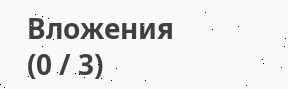Вложения (0 / 3)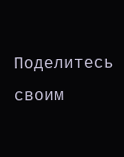Поделитесь своим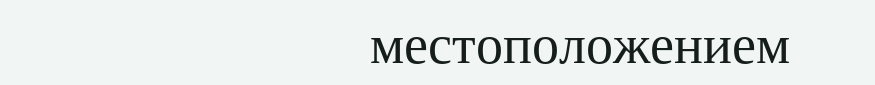местоположением